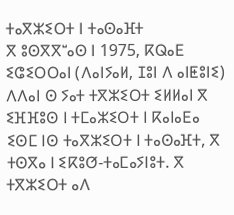ⵜⴰⴳⵣⵉⵔⵜ ⵏ ⵜⴰⵙⴰⴼⵜ
ⴳ ⵓⵙⴳⴳⵯⴰⵙ ⵏ 1975, ⴽⵕⴰⴹ ⵉⵛⵉⵔⵔⴰⵏ (ⴷⴰⵏⵢⴰⵍ, ⵊⵓⵏ ⴷ ⴰⵏⵟⵓⵏⵉ) ⴷⴷⴰⵏ ⵙ ⵢⴰⵜ ⵜⴳⵣⵉⵔⵜ ⵉⵍⵍⴰⵏ ⴳ ⵉⴼⴼⵓⵙ ⵏ ⵜⵎⴰⵣⵉⵔⵜ ⵏ ⴽⴰⵏⴰⴹⴰ ⵉⵙⵎ ⵏⵙ ⵜⴰⴳⵣⵉⵔⵜ ⵏ ⵜⴰⵙⴰⴼⵜ, ⴳ ⵜⵙⴳⴰ ⵏ ⵉⴽⵓⵚ-ⵜⴰⵎⴰⵢⵏⵓⵜ. ⴳ ⵜⴳⵣⵉⵔⵜ ⴰⴷ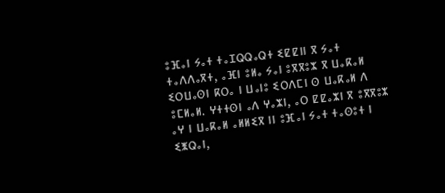ⵓⴼⴰⵏ ⵢⴰⵜ ⵜⴰⵊⵕⵕⴰⵕⵜ ⵉⵇⵇⵏⵏ ⴳ ⵢⴰⵜ ⵜⴰⴷⴷⴰⴳⵜ, ⴰⴼⵏ ⵓⵍⴰ ⵢⴰⵏ ⵓⴳⴳⵓⵣ ⴳ ⵡⴰⴽⴰⵍ ⵉⵔⵡⴰⵙⵏ ⴽⵔⴰ ⵏ ⵡⴰⵏⵓ ⵉⵔⴷⵎⵏ ⵙ ⵡⴰⴽⴰⵍ ⴷ ⵓⵎⵍⴰⵍ. ⵖⵜⵜⵙⵏ ⴰⴷ ⵖⴰⵣⵏ, ⴰⵔ ⵇⵇⴰⵣⵏ ⴳ ⵓⴳⴳⵓⵣ ⴰⵖ ⵏ ⵡⴰⴽⴰⵍ ⴰⵍⵍⵉⴳ ⵏⵏ ⵓⴼⴰⵏ ⵢⴰⵜ ⵜⴰⵙⵓⵜ ⵏ ⵉⵥⵕⴰⵏ,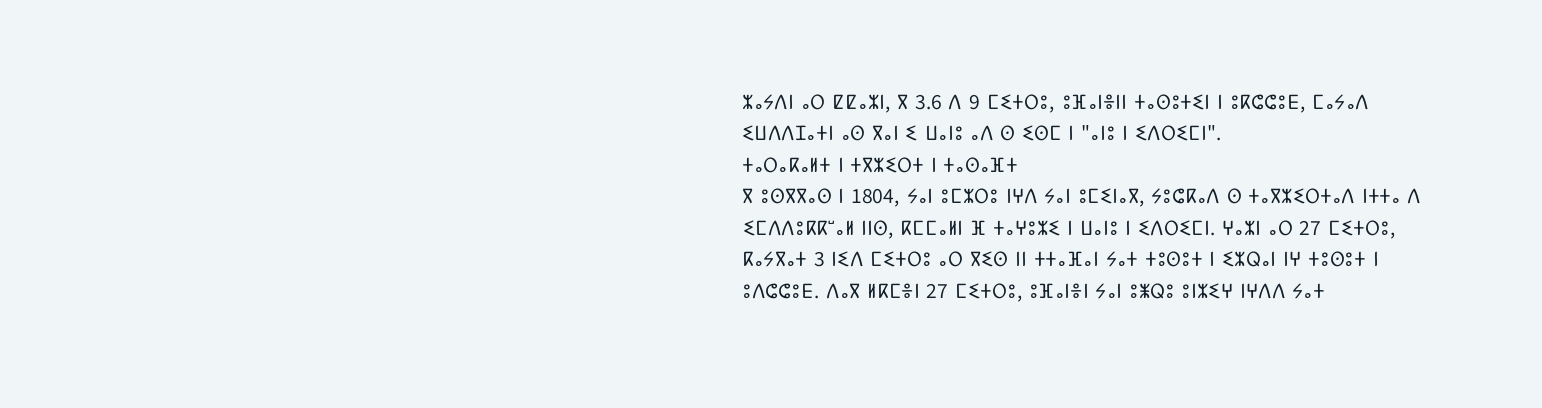ⵣⴰⵢⴷⵏ ⴰⵔ ⵇⵇⴰⵣⵏ, ⴳ 3.6 ⴷ 9 ⵎⵉⵜⵔⵓ, ⵓⴼⴰⵏⴻⵏⵏ ⵜⴰⵙⵓⵜⵉⵏ ⵏ ⵓⴽⵛⵛⵓⴹ, ⵎⴰⵢⴰⴷ ⵉⵡⴷⴷⵊⴰⵜⵏ ⴰⵙ ⴳⴰⵏ ⵉ ⵡⴰⵏⵓ ⴰⴷ ⵙ ⵉⵙⵎ ⵏ "ⴰⵏⵓ ⵏ ⵉⴷⵔⵉⵎⵏ".
ⵜⴰⵔⴰⴽⴰⵍⵜ ⵏ ⵜⴳⵣⵉⵔⵜ ⵏ ⵜⴰⵙⴰⴼⵜ
ⴳ ⵓⵙⴳⴳⴰⵙ ⵏ 1804, ⵢⴰⵏ ⵓⵎⵣⵔⵓ ⵏⵖⴷ ⵢⴰⵏ ⵓⵎⵉⵏⴰⴳ, ⵢⵓⵛⴽⴰⴷ ⵙ ⵜⴰⴳⵣⵉⵔⵜⴰⴷ ⵏⵜⵜⴰ ⴷ ⵉⵎⴷⴷⵓⴽⴽⵯⴰⵍ ⵏⵏⵙ, ⴽⵎⵎⴰⵍⵏ ⴼ ⵜⴰⵖⵓⵣⵉ ⵏ ⵡⴰⵏⵓ ⵏ ⵉⴷⵔⵉⵎⵏ. ⵖⴰⵣⵏ ⴰⵔ 27 ⵎⵉⵜⵔⵓ, ⴽⴰⵢⴳⴰⵜ 3 ⵏⵉⴷ ⵎⵉⵜⵔⵓ ⴰⵔ ⴳⵉⵙ ⵏⵏ ⵜⵜⴰⴼⴰⵏ ⵢⴰⵜ ⵜⵓⵙⵓⵜ ⵏ ⵉⵣⵕⴰⵏ ⵏⵖ ⵜⵓⵙⵓⵜ ⵏ ⵓⴷⵛⵛⵓⴹ. ⴷⴰⴳ ⵍⴽⵎⴻⵏ 27 ⵎⵉⵜⵔⵓ, ⵓⴼⴰⵏⴻⵏ ⵢⴰⵏ ⵓⵥⵕⵓ ⵓⵏⵣⵉⵖ ⵏⵖⴷⴷ ⵢⴰⵜ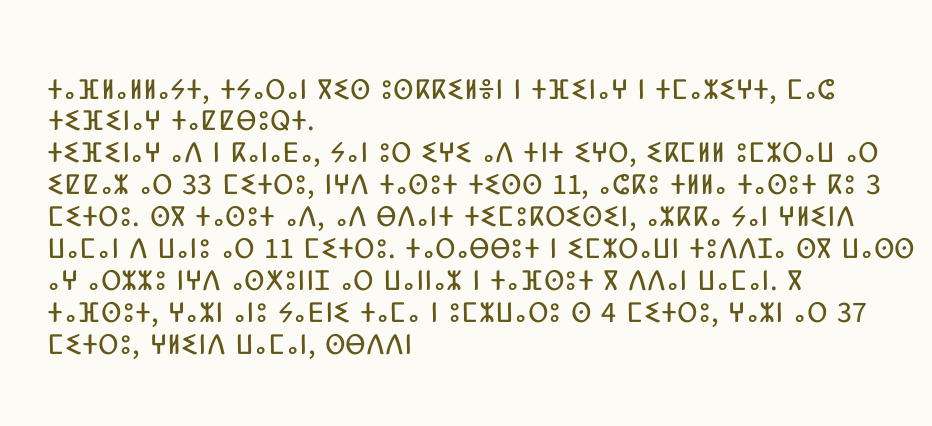ⵜⴰⴼⵍⴰⵍⵍⴰⵢⵜ, ⵜⵢⴰⵔⴰⵏ ⴳⵉⵙ ⵓⵙⴽⴽⵉⵍⴻⵏ ⵏ ⵜⴼⵉⵏⴰⵖ ⵏ ⵜⵎⴰⵣⵉⵖⵜ, ⵎⴰⵛ ⵜⵉⴼⵉⵏⴰⵖ ⵜⴰⵇⵇⴱⵓⵕⵜ.
ⵜⵉⴼⵉⵏⴰⵖ ⴰⴷ ⵏ ⴽⴰⵏⴰⴹⴰ, ⵢⴰⵏ ⵓⵔ ⵉⵖⵉ ⴰⴷ ⵜⵏⵜ ⵉⵖⵔ, ⵉⴽⵎⵍⵍ ⵓⵎⵣⵔⴰⵡ ⴰⵔ ⵉⵇⵇⴰⵣ ⴰⵔ 33 ⵎⵉⵜⵔⵓ, ⵏⵖⴷ ⵜⴰⵙⵓⵜ ⵜⵉⵙⵙ 11, ⴰⵛⴽⵓ ⵜⵍⵍⴰ ⵜⴰⵙⵓⵜ ⴽⵓ 3 ⵎⵉⵜⵔⵓ. ⵙⴳ ⵜⴰⵙⵓⵜ ⴰⴷ, ⴰⴷ ⴱⴷⴰⵏⵜ ⵜⵉⵎⵓⴽⵔⵉⵙⵉⵏ, ⴰⵣⴽⴽⴰ ⵢⴰⵏ ⵖⵍⵉⵏⴷ ⵡⴰⵎⴰⵏ ⴷ ⵡⴰⵏⵓ ⴰⵔ 11 ⵎⵉⵜⵔⵓ. ⵜⴰⵔⴰⴱⴱⵓⵜ ⵏ ⵉⵎⵣⵔⴰⵡⵏ ⵜⵓⴷⴷⵊⴰ ⵙⴳ ⵡⴰⵙⵙ ⴰⵖ ⴰⵔⵣⵣⵓ ⵏⵖⴷ ⴰⵙⵅⵓⵏⵏⵊ ⴰⵔ ⵡⴰⵏⵏⴰⵣ ⵏ ⵜⴰⴼⵙⵓⵜ ⴳ ⴷⴷⴰⵏ ⵡⴰⵎⴰⵏ. ⴳ ⵜⴰⴼⵙⵓⵜ, ⵖⴰⵣⵏ ⴰⵏⵓ ⵢⴰⴹⵏⵉ ⵜⴰⵎⴰ ⵏ ⵓⵎⵣⵡⴰⵔⵓ ⵙ 4 ⵎⵉⵜⵔⵓ, ⵖⴰⵣⵏ ⴰⵔ 37 ⵎⵉⵜⵔⵓ, ⵖⵍⵉⵏⴷ ⵡⴰⵎⴰⵏ, ⵙⴱⴷⴷⵏ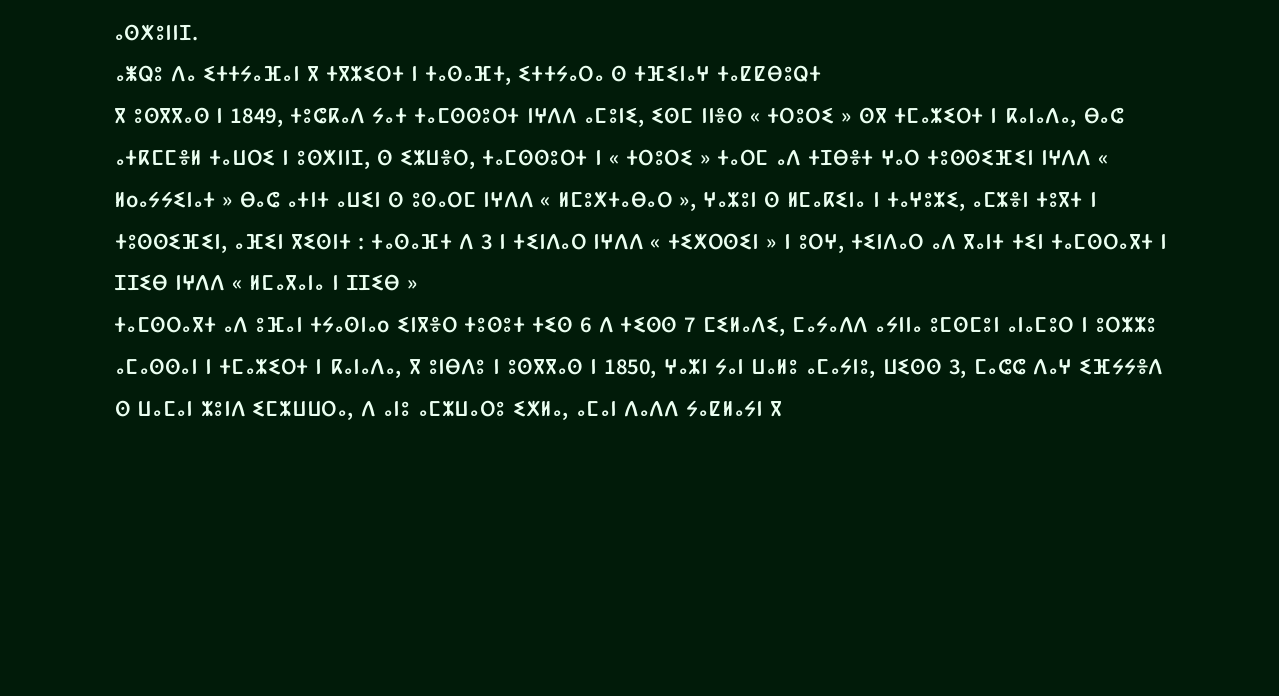ⴰⵙⵅⵓⵏⵏⵊ.
ⴰⵥⵕⵓ ⴷⴰ ⵉⵜⵜⵢⴰⴼⴰⵏ ⴳ ⵜⴳⵣⵉⵔⵜ ⵏ ⵜⴰⵙⴰⴼⵜ, ⵉⵜⵜⵢⴰⵔⴰ ⵙ ⵜⴼⵉⵏⴰⵖ ⵜⴰⵇⵇⴱⵓⵕⵜ
ⴳ ⵓⵙⴳⴳⴰⵙ ⵏ 1849, ⵜⵓⵛⴽⴰⴷ ⵢⴰⵜ ⵜⴰⵎⵙⵙⵓⵔⵜ ⵏⵖⴷⴷ ⴰⵎⵓⵏⵉ, ⵉⵙⵎ ⵏⵏⴻⵙ « ⵜⵔⵓⵔⵉ » ⵙⴳ ⵜⵎⴰⵣⵉⵔⵜ ⵏ ⴽⴰⵏⴰⴷⴰ, ⴱⴰⵛ ⴰⵜⴽⵎⵎⴻⵍ ⵜⴰⵡⵔⵉ ⵏ ⵓⵙⵅⵏⵏⵊ, ⵙ ⵉⵣⵡⴻⵔ, ⵜⴰⵎⵙⵙⵓⵔⵜ ⵏ « ⵜⵔⵓⵔⵉ » ⵜⴰⵔⵎ ⴰⴷ ⵜⵊⴱⴻⵜ ⵖⴰⵔ ⵜⵓⵙⵙⵉⴼⵉⵏ ⵏⵖⴷⴷ « ⵍoⴰⵢⵢⵉⵏⴰⵜ » ⴱⴰⵛ ⴰⵜⵏⵜ ⴰⵡⵉⵏ ⵙ ⵓⵙⴰⵔⵎ ⵏⵖⴷⴷ « ⵍⵎⵓⵅⵜⴰⴱⴰⵔ », ⵖⴰⵣⵓⵏ ⵙ ⵍⵎⴰⴽⵉⵏⴰ ⵏ ⵜⴰⵖⵓⵣⵉ, ⴰⵎⵣⴻⵏ ⵜⵓⴳⵜ ⵏ ⵜⵓⵙⵙⵉⴼⵉⵏ, ⴰⴼⵉⵏ ⴳⵉⵙⵏⵜ : ⵜⴰⵙⴰⴼⵜ ⴷ 3 ⵏ ⵜⵉⵏⴷⴰⵔ ⵏⵖⴷⴷ « ⵜⵉⵅⵔⵙⵉⵏ » ⵏ ⵓⵔⵖ, ⵜⵉⵏⴷⴰⵔ ⴰⴷ ⴳⴰⵏⵜ ⵜⵉⵏ ⵜⴰⵎⵙⵔⴰⴳⵜ ⵏ ⵊⵊⵉⴱ ⵏⵖⴷⴷ « ⵍⵎⴰⴳⴰⵏⴰ ⵏ ⵊⵊⵉⴱ »
ⵜⴰⵎⵙⵔⴰⴳⵜ ⴰⴷ ⵓⴼⴰⵏ ⵜⵢⴰⵙⵏⴰo ⵉⵏⴳⴻⵔ ⵜⵓⵙⵓⵜ ⵜⵉⵙ 6 ⴷ ⵜⵉⵙⵙ 7 ⵎⵉⵍⴰⴷⵉ, ⵎⴰⵢⴰⴷⴷ ⴰⵢⵏⵏⴰ ⵓⵎⵙⵎⵓⵏ ⴰⵏⴰⵎⵓⵔ ⵏ ⵓⵔⵣⵣⵓ ⴰⵎⴰⵙⵙⴰⵏ ⵏ ⵜⵎⴰⵣⵉⵔⵜ ⵏ ⴽⴰⵏⴰⴷⴰ, ⴳ ⵓⵏⴱⴷⵓ ⵏ ⵓⵙⴳⴳⴰⵙ ⵏ 1850, ⵖⴰⵣⵏ ⵢⴰⵏ ⵡⴰⵍⵓ ⴰⵎⴰⵢⵏⵓ, ⵡⵉⵙⵙ 3, ⵎⴰⵛⵛ ⴷⴰⵖ ⵉⴼⵢⵢⴻⴷ ⵙ ⵡⴰⵎⴰⵏ ⵣⵓⵏⴷ ⵉⵎⵣⵡⵡⵔⴰ, ⴷ ⴰⵏⵓ ⴰⵎⵣⵡⴰⵔⵓ ⵉⵅⵍⴰ, ⴰⵎⴰⵏ ⴷⴰⴷⴷ ⵢⴰⵇⵍⴰⵢⵏ ⴳ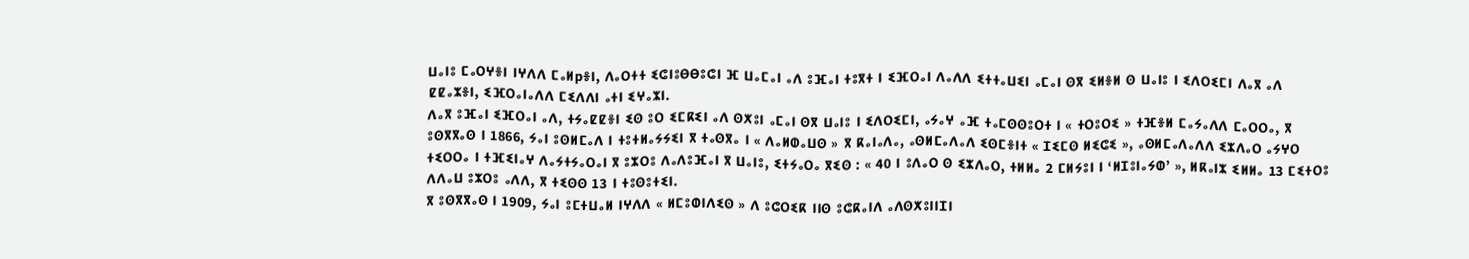ⵡⴰⵏⵓ ⵎⴰⵔⵖⴻⵏ ⵏⵖⴷⴷ ⵎⴰⵍpⴻⵏ, ⴷⴰⵔⵜⵜ ⵉⵛⵏⵓⴱⴱⵓⵛⵏ ⴼ ⵡⴰⵎⴰⵏ ⴰⴷ ⵓⴼⴰⵏ ⵜⵓⴳⵜ ⵏ ⵉⴼⵔⴰⵏ ⴷⴰⴷⴷ ⵉⵜⵜⴰⵡⵉⵏ ⴰⵎⴰⵏ ⵙⴳ ⵉⵍⴻⵍ ⵙ ⵡⴰⵏⵓ ⵏ ⵉⴷⵔⵉⵎⵏ ⴷⴰⴳ ⴰⴷ ⵇⵇⴰⵣⴻⵏ, ⵉⴼⵔⴰⵏⴰⴷⴷ ⵎⵉⴷⴷⵏ ⴰⵜⵏ ⵉⵖⴰⵣⵏ.
ⴷⴰⴳ ⵓⴼⴰⵏ ⵉⴼⵔⴰⵏ ⴰⴷ, ⵜⵢⴰⵇⵇⴻⵏ ⵉⵙ ⵓⵔ ⵉⵎⴽⵉⵏ ⴰⴷ ⵙⵅⵓⵏ ⴰⵎⴰⵏ ⵙⴳ ⵡⴰⵏⵓ ⵏ ⵉⴷⵔⵉⵎⵏ, ⴰⵢⴰⵖ ⴰⴼ ⵜⴰⵎⵙⵙⵓⵔⵜ ⵏ « ⵜⵔⵓⵔⵉ » ⵜⴼⴻⵍ ⵎⴰⵢⴰⴷⴷ ⵎⴰⵔⵔⴰ, ⴳ ⵓⵙⴳⴳⴰⵙ ⵏ 1866, ⵢⴰⵏ ⵓⵙⵍⵎⴰⴷ ⵏ ⵜⵓⵜⵍⴰⵢⵢⵉⵏ ⴳ ⵜⴰⵙⴳⴰ ⵏ « ⴷⴰⵍⵀⴰⵡⵙ » ⴳ ⴽⴰⵏⴰⴷⴰ, ⴰⵙⵍⵎⴰⴷⴰⴷ ⵉⵙⵎⴻⵏⵜ « ⵊⵉⵎⵙ ⵍⵉⵛⵉ », ⴰⵙⵍⵎⴰⴷⴰⴷⴷ ⵉⵣⴷⴰⵔ ⴰⵢⵖⵔ ⵜⵉⵔⵔⴰ ⵏ ⵜⴼⵉⵏⴰⵖ ⴷⴰⵢⵜⵢⴰⵔⴰⵏ ⴳ ⵓⵣⵔⵓ ⴷⴰⴷⵓⴼⴰⵏ ⴳ ⵡⴰⵏⵓ, ⵉⵜⵢⴰⵔⴰ ⴳⵉⵙ : « 40 ⵏ ⵓⴷⴰⵔ ⵙ ⵉⵣⴷⴰⵔ, ⵜⵍⵍⴰ 2 ⵎⵍⵢⵓⵏ ⵏ ‘ⵍⵊⵓⵏⴰⵢⵀ’ », ⵍⴽⴰⵏⵣ ⵉⵍⵍⴰ 13 ⵎⵉⵜⵔⵓ ⴷⴷⴰⵡ ⵓⵣⵔⵓ ⴰⴷⴷ, ⴳ ⵜⵉⵙⵙ 13 ⵏ ⵜⵓⵙⵓⵜⵉⵏ.
ⴳ ⵓⵙⴳⴳⴰⵙ ⵏ 1909, ⵢⴰⵏ ⵓⵎⵜⵡⴰⵍ ⵏⵖⴷⴷ « ⵍⵎⵓⵀⵏⴷⵉⵙ » ⴷ ⵓⵛⵔⵉⴽ ⵏⵏⵙ ⵓⵛⴽⴰⵏⴷ ⴰⴷⵙⵅⵓⵏⵏⵊⵏ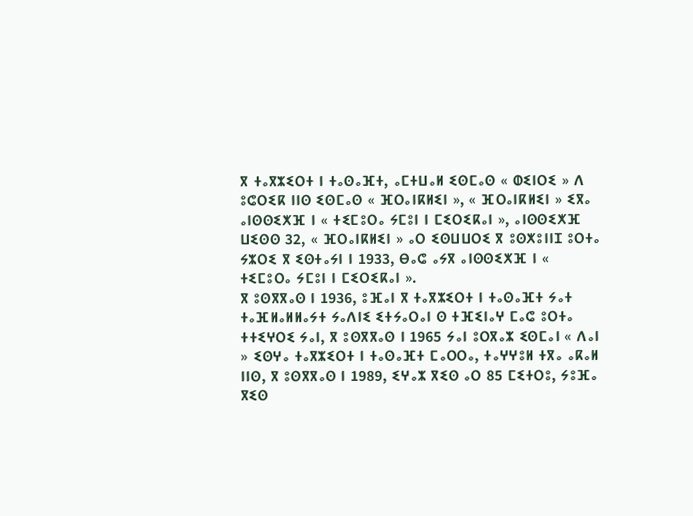ⴳ ⵜⴰⴳⵣⵉⵔⵜ ⵏ ⵜⴰⵙⴰⴼⵜ, ⴰⵎⵜⵡⴰⵍ ⵉⵙⵎⴰⵙ « ⵀⵉⵏⵔⵉ » ⴷ ⵓⵛⵔⵉⴽ ⵏⵏⵙ ⵉⵙⵎⴰⵙ « ⴼⵔⴰⵏⴽⵍⵉⵏ », « ⴼⵔⴰⵏⴽⵍⵉⵏ » ⵉⴳⴰ ⴰⵏⵙⵙⵉⵅⴼ ⵏ « ⵜⵉⵎⵓⵔⴰ ⵢⵎⵓⵏ ⵏ ⵎⵉⵔⵉⴽⴰⵏ », ⴰⵏⵙⵙⵉⵅⴼ ⵡⵉⵙⵙ 32, « ⴼⵔⴰⵏⴽⵍⵉⵏ » ⴰⵔ ⵉⵙⵡⵡⵔⵉ ⴳ ⵓⵙⵅⵓⵏⵏⵊ ⵓⵔⵜⴰ ⵢⵣⵔⵉ ⴳ ⵉⵙⵜⴰⵢⵏ ⵏ 1933, ⴱⴰⵛ ⴰⵢⴳ ⴰⵏⵙⵙⵉⵅⴼ ⵏ « ⵜⵉⵎⵓⵔⴰ ⵢⵎⵓⵏ ⵏ ⵎⵉⵔⵉⴽⴰⵏ ».
ⴳ ⵓⵙⴳⴳⴰⵙ ⵏ 1936, ⵓⴼⴰⵏ ⴳ ⵜⴰⴳⵣⵉⵔⵜ ⵏ ⵜⴰⵙⴰⴼⵜ ⵢⴰⵜ ⵜⴰⴼⵍⴰⵍⵍⴰⵢⵜ ⵢⴰⴷⵏⵉ ⵉⵜⵢⴰⵔⴰⵏ ⵙ ⵜⴼⵉⵏⴰⵖ ⵎⴰⵛ ⵓⵔⵜⴰ ⵜⵜⵉⵖⵔⵉ ⵢⴰⵏ, ⴳ ⵓⵙⴳⴳⴰⵙ ⵏ 1965 ⵢⴰⵏ ⵓⵔⴳⴰⵣ ⵉⵙⵎⴰⵏ « ⴷⴰⵏ » ⵉⵙⵖⴰ ⵜⴰⴳⵣⵉⵔⵜ ⵏ ⵜⴰⵙⴰⴼⵜ ⵎⴰⵔⵔⴰ, ⵜⴰⵖⵖⵓⵍ ⵜⴳⴰ ⴰⴽⴰⵍ ⵏⵏⵙ, ⴳ ⵓⵙⴳⴳⴰⵙ ⵏ 1989, ⵉⵖⴰⵣ ⴳⵉⵙ ⴰⵔ 85 ⵎⵉⵜⵔⵓ, ⵢⵓⴼⴰ ⴳⵉⵙ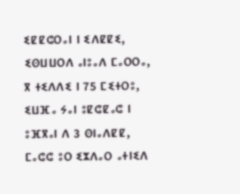ⵉⵇⵇⵛⵔⴰⵏ ⵏ ⵉⴷⵇⵇⵉ, ⵉⵙⵡⵡⵔⴷ ⴰⵏⵓⴰⴷ ⵎⴰⵔⵔⴰ, ⴳ ⵜⵉⴷⴷⵉ ⵏ 75 ⵎⵉⵜⵔⵓ, ⵉⵡⴼⴰ ⵢⴰⵏ ⵓⵇⵛⵇⴰⵛ ⵏ ⵓⴼⴳⴰⵏ ⴷ 3 ⵙⵏⴰⴷⵇⵇ, ⵎⴰⵛⵛ ⵓⵔ ⵉⵣⴷⴰⵔ ⴰⵜⵏⵉⴷ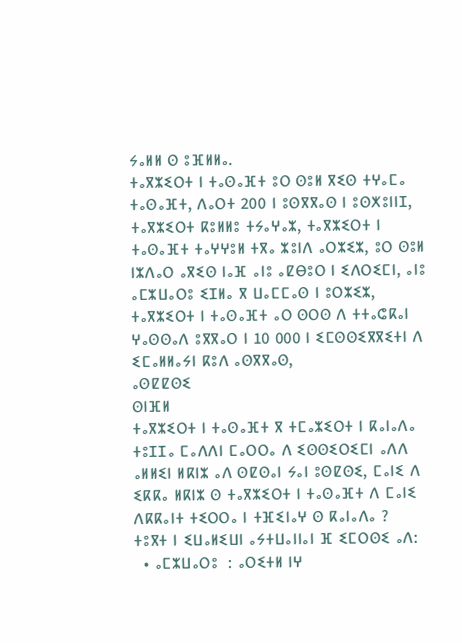ⵢⴰⵍⵍ ⵙ ⵓⴼⵍⵍⴰ.
ⵜⴰⴳⵣⵉⵔⵜ ⵏ ⵜⴰⵙⴰⴼⵜ ⵓⵔ ⵙⵓⵍ ⴳⵉⵙ ⵜⵖⴰⵎⴰ ⵜⴰⵙⴰⴼⵜ, ⴷⴰⵔⵜ 200 ⵏ ⵓⵙⴳⴳⴰⵙ ⵏ ⵓⵙⵅⵓⵏⵏⵊ, ⵜⴰⴳⵣⵉⵔⵜ ⴽⵓⵍⵍⵓ ⵜⵢⴰⵖⴰⵣ, ⵜⴰⴳⵣⵉⵔⵜ ⵏ ⵜⴰⵙⴰⴼⵜ ⵜⴰⵖⵖⵓⵍ ⵜⴳⴰ ⵣⵓⵏⴷ ⴰⵔⵣⵉⵣ, ⵓⵔ ⵙⵓⵍ ⵏⵣⴷⴰⵔ ⴰⴳⵉⵙ ⵏⴰⴼ ⴰⵏⵓ ⴰⵇⴱⵓⵔ ⵏ ⵉⴷⵔⵉⵎⵏ, ⴰⵏⵓ ⴰⵎⵣⵡⴰⵔⵓ ⵉⵊⵍⴰ ⴳ ⵡⴰⵎⵎⴰⵙ ⵏ ⵓⵔⵣⵉⵣ, ⵜⴰⴳⵣⵉⵔⵜ ⵏ ⵜⴰⵙⴰⴼⵜ ⴰⵔ ⵙⵔⵙ ⴷ ⵜⵜⴰⵛⴽⴰⵏ ⵖⴰⵙⵙⴰⴷ ⵓⴳⴳⴰⵔ ⵏ 10 000 ⵏ ⵉⵎⵙⵙⵉⴳⴳⵉⵜⵏ ⴷ ⵉⵎⴰⵍⵍⴰⵢⵏ ⴽⵓⴷ ⴰⵙⴳⴳⴰⵙ,
ⴰⵙⵇⵇⵙⵉ
ⵙⵏⴼⵍ
ⵜⴰⴳⵣⵉⵔⵜ ⵏ ⵜⴰⵙⴰⴼⵜ ⴳ ⵜⵎⴰⵣⵉⵔⵜ ⵏ ⴽⴰⵏⴰⴷⴰ ⵜⵓⵊⵊⴰ ⵎⴰⴷⴷⵏ ⵎⴰⵔⵔⴰ ⴷ ⵉⵙⵙⵉⵔⵉⵎⵏ ⴰⴷⴷ ⴰⵍⵍⵉⵏ ⵍⴽⵏⵣ ⴰⴷ ⵙⵇⵙⴰⵏ ⵢⴰⵏ ⵓⵙⵇⵙⵉ, ⵎⴰⵏⵉ ⴷ ⵉⴽⴽⴰ ⵍⴽⵏⵣ ⵙ ⵜⴰⴳⵣⵉⵔⵜ ⵏ ⵜⴰⵙⴰⴼⵜ ⴷ ⵎⴰⵏⵉ ⴷⴽⴽⴰⵏⵜ ⵜⵉⵔⵔⴰ ⵏ ⵜⴼⵉⵏⴰⵖ ⵙ ⴽⴰⵏⴰⴷⴰ ?
ⵜⵓⴳⵜ ⵏ ⵉⵡⴰⵍⵉⵡⵏ ⴰⵢⵜⵡⴰⵏⵏⴰⵏ ⴼ ⵉⵎⵔⵙⵉ ⴰⴷ:
  • ⴰⵎⵣⵡⴰⵔⵓ  : ⴰⵔⵉⵜⵍ ⵏⵖ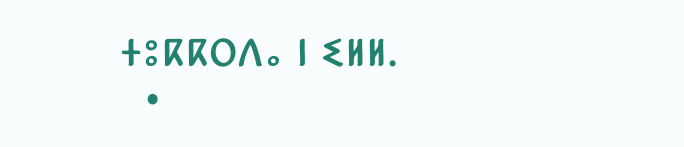ⵜⵓⴽⴽⵔⴷⴰ ⵏ ⵉⵍⵍ.
  •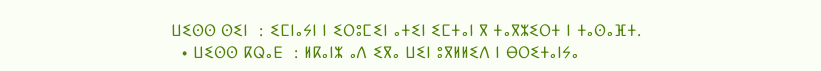ⵡⵉⵙⵙ ⵙⵉⵏ  : ⵉⵎⵏⴰⵢⵏ ⵏ ⵉⵔⵓⵎⵉⵏ ⴰⵜⵉⵏ ⵉⵎⵜⴰⵏ ⴳ ⵜⴰⴳⵣⵉⵔⵜ ⵏ ⵜⴰⵙⴰⴼⵜ.
  • ⵡⵉⵙⵙ ⴽⵕⴰⴹ  : ⵍⴽⴰⵏⵣ ⴰⴷ ⵉⴳⴰ ⵡⵉⵏ ⵓⴳⵍⵍⵉⴷ ⵏ ⴱⵔⵉⵜⴰⵏⵢⴰ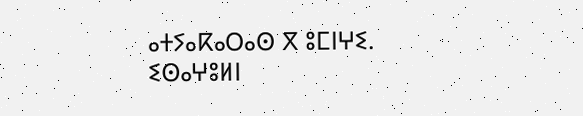ⴰⵜⵢⴰⴽⴰⵔⴰⵙ ⴳ ⵓⵎⵏⵖⵉ.
ⵉⵙⴰⵖⵓⵍⵏ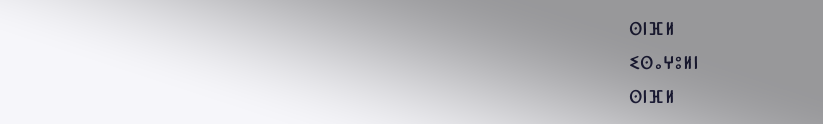ⵙⵏⴼⵍ
ⵉⵙⴰⵖⵓⵍⵏ
ⵙⵏⴼⵍ